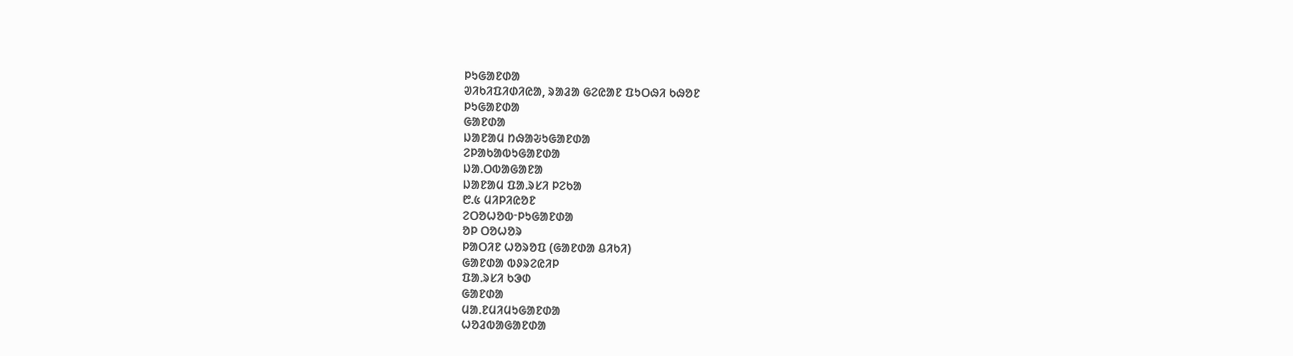ᱞᱩᱜᱟᱱᱰᱟ
ᱣᱤᱠᱤᱯᱤᱰᱤᱭᱟ, ᱨᱟᱲᱟ ᱜᱮᱭᱟᱱ ᱯᱩᱛᱷᱤ ᱠᱷᱚᱱ
ᱞᱩᱜᱟᱱᱰᱟ
ᱜᱟᱱᱰᱟ
ᱡᱟᱱᱟᱢ ᱴᱷᱟᱶᱩᱜᱟᱱᱰᱟ
ᱮᱞᱟᱠᱟᱵᱩᱜᱟᱱᱰᱟ
ᱡᱟᱹᱛᱵᱟᱜᱟᱱᱟ
ᱡᱟᱱᱟᱢ ᱯᱟᱹᱨᱥᱤ ᱞᱮᱠᱟ
᱘.᱕ ᱢᱤᱞᱤᱭᱚᱱ
ᱮᱛᱚᱦᱚᱵᱼᱞᱩᱜᱟᱱᱰᱟ
ᱚᱞ ᱛᱚᱦᱚᱨ
ᱞᱟᱛᱤᱱ ᱦᱚᱨᱚᱯ (ᱜᱟᱱᱰᱟ ᱪᱤᱠᱤ)
ᱜᱟᱱᱰᱟ ᱵᱽᱨᱮᱭᱤᱞ
ᱯᱟᱹᱨᱥᱤ ᱠᱳᱰ
ᱜᱟᱱᱰᱟ
ᱢᱟᱹᱱᱢᱤᱢᱩᱜᱟᱱᱰᱟ
ᱦᱚᱲᱵᱟᱜᱟᱱᱰᱟ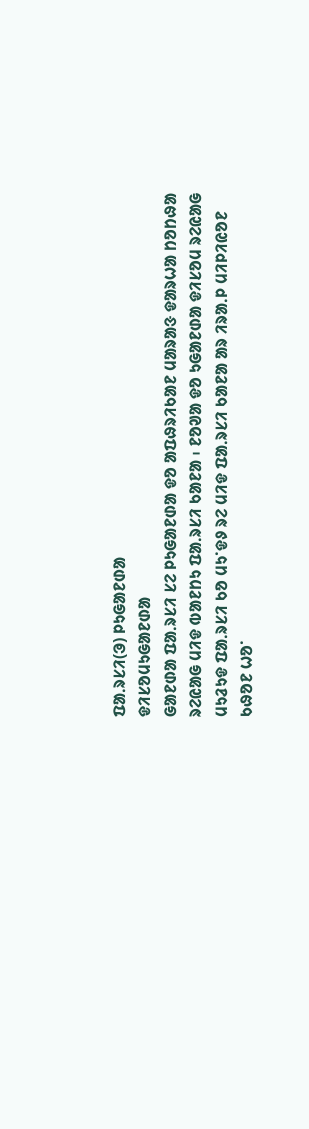ᱯᱟᱹᱨᱥᱤ(ᱳ) ᱞᱩᱜᱟᱱᱰᱟ
ᱫᱤᱥᱚᱢᱩᱜᱟᱱᱰᱟ
ᱜᱟᱱᱰᱟ ᱯᱟᱹᱨᱥᱤ ᱥᱮ ᱞᱩᱜᱟᱱᱰᱟ ᱫᱚ ᱟᱯᱷᱨᱤᱠᱟᱱ ᱢᱟᱨᱟᱝ ᱫᱟᱨᱦᱟ ᱴᱚᱴᱷᱟ ᱨᱮᱭᱟᱜ ᱢᱤᱫ ᱵᱟᱱᱴᱩ ᱯᱟᱹᱨᱥᱤ ᱠᱟᱱᱟ ᱾ ᱱᱚᱣᱟ ᱫᱚ ᱩᱜᱟᱱᱰᱟ ᱫᱤᱥᱚᱢ ᱨᱮᱭᱟᱜ ᱢᱩᱲᱩᱫ ᱯᱟᱹᱨᱥᱤ ᱠᱚ ᱢᱩᱸᱫᱽ ᱨᱮ ᱢᱤᱫ ᱯᱟᱹᱨᱥᱤ ᱠᱟᱱᱟ ᱟᱨ ᱤᱨᱟᱹᱞ ᱢᱤᱞᱤᱭᱚᱱ ᱠᱷᱚᱱ ᱦᱚᱸ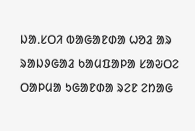ᱡᱟᱹᱥᱛᱤ ᱵᱟᱜᱟᱱᱰᱟ ᱦᱚᱲ ᱟᱨ ᱨᱟᱡᱽᱜᱟᱲ ᱠᱟᱢᱯᱟᱞᱟ ᱥᱟᱶᱛᱮ ᱛᱟᱞᱢᱟ ᱩᱜᱟᱱᱰᱟ ᱨᱮᱱ ᱮᱴᱟᱜ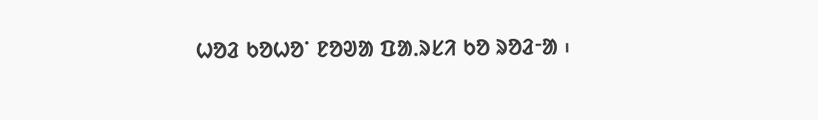ᱦᱚᱲ ᱠᱚᱦᱚᱸ ᱱᱚᱣᱟ ᱯᱟᱹᱨᱥᱤ ᱠᱚ ᱨᱚᱲᱼᱟ ᱾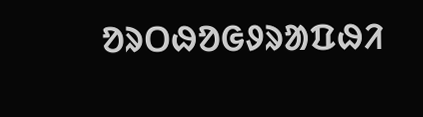ᱚᱨᱛᱷᱚᱜᱽᱨᱟᱯᱷᱤ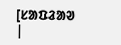[ᱥᱟᱯᱲᱟᱣ |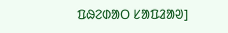ᱯᱷᱮᱰᱟᱛ ᱥᱟᱯᱲᱟᱣ]